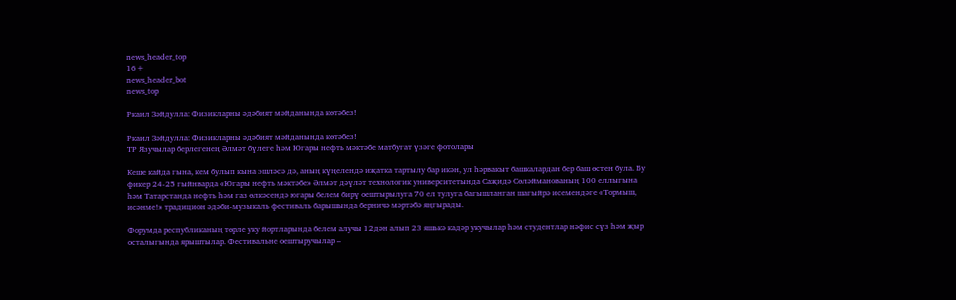news_header_top
16+
news_header_bot
news_top

Ркаил Зәйдулла: Физикларны әдәбият мәйданында көтәбез!

Ркаил Зәйдулла: Физикларны әдәбият мәйданында көтәбез!
ТР Язучылар берлегенең Әлмәт бүлеге һәм Югары нефть мәктәбе матбугат үзәге фотолары

Кеше кайда гына, кем булып кына эшләсә дә, аның күңелендә иҗатка тартылу бар икән, ул һәрвакыт башкалардан бер баш өстен була. Бу фикер 24-25 гыйнварда «Югары нефть мәктәбе» Әлмәт дәүләт технологик университетында Саҗидә Сөләйманованың 100 еллыгына һәм Татарстанда нефть һәм газ өлкәсендә югары белем бирү оештырылуга 70 ел тулуга багышланган шагыйрә исемендәге «Тормыш, исәнме!» традицион әдәби-музыкаль фестиваль барышында берничә мәртәбә яңгырады.

Форумда республиканың төрле уку йортларында белем алучы 12дән алып 23 яшькә кадәр укучылар һәм студентлар нәфис сүз һәм җыр осталыгында ярыштылар. Фестивальне оештыручылар –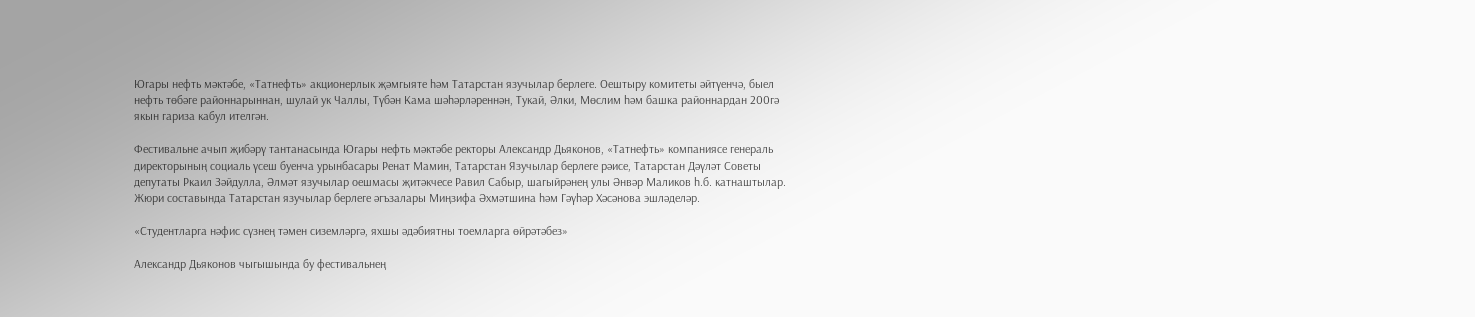Югары нефть мәктәбе, «Татнефть» акционерлык җәмгыяте һәм Татарстан язучылар берлеге. Оештыру комитеты әйтүенчә, быел нефть төбәге районнарыннан, шулай ук Чаллы, Түбән Кама шәһәрләреннән, Тукай, Әлки, Мөслим һәм башка районнардан 200гә якын гариза кабул ителгән.

Фестивальне ачып җибәрү тантанасында Югары нефть мәктәбе ректоры Александр Дьяконов, «Татнефть» компаниясе генераль директорының социаль үсеш буенча урынбасары Ренат Мамин, Татарстан Язучылар берлеге рәисе, Татарстан Дәүләт Советы депутаты Ркаил Зәйдулла, Әлмәт язучылар оешмасы җитәкчесе Равил Сабыр, шагыйрәнең улы Әнвәр Маликов һ.б. катнаштылар. Жюри составында Татарстан язучылар берлеге әгъзалары Миңзифа Әхмәтшина һәм Гәүһәр Хәсәнова эшләделәр.

«Студентларга нәфис сүзнең тәмен сиземләргә, яхшы әдәбиятны тоемларга өйрәтәбез»

Александр Дьяконов чыгышында бу фестивальнең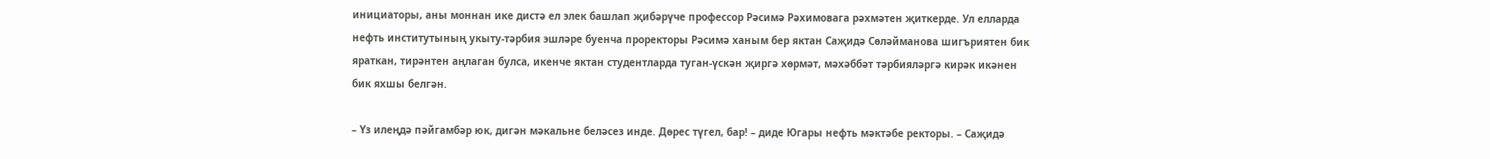инициаторы, аны моннан ике дистә ел элек башлап җибәрүче профессор Рәсимә Рәхимовага рәхмәтен җиткерде. Ул елларда нефть институтының укыту-тәрбия эшләре буенча проректоры Рәсимә ханым бер яктан Саҗидә Сөләйманова шигъриятен бик яраткан, тирәнтен аңлаган булса, икенче яктан студентларда туган-үскән җиргә хөрмәт, мәхәббәт тәрбияләргә кирәк икәнен бик яхшы белгән.

– Үз илеңдә пәйгамбәр юк, дигән мәкальне беләсез инде. Дөрес түгел, бар! – диде Югары нефть мәктәбе ректоры. – Саҗидә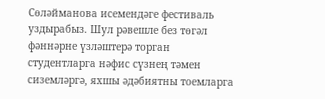Сөләйманова исемендәге фестиваль уздырабыз. Шул рәвешле без төгәл фәннәрне үзләштерә торган студентларга нәфис сүзнең тәмен сиземләргә, яхшы әдәбиятны тоемларга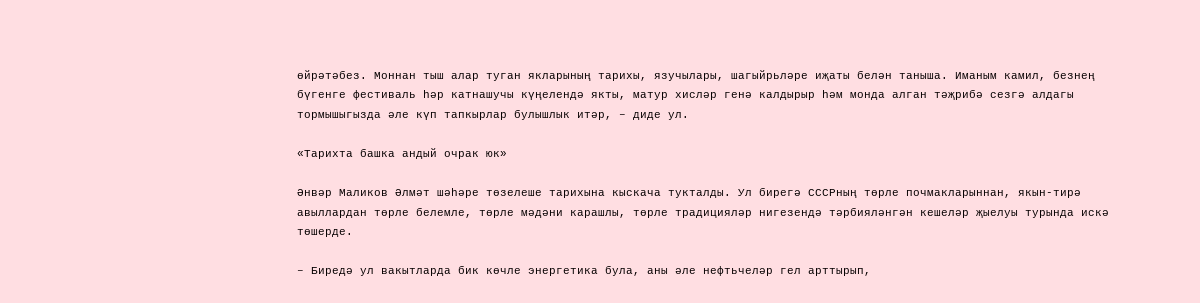өйрәтәбез. Моннан тыш алар туган якларының тарихы, язучылары, шагыйрьләре иҗаты белән таныша. Иманым камил, безнең бүгенге фестиваль һәр катнашучы күңелендә якты, матур хисләр генә калдырыр һәм монда алган тәҗрибә сезгә алдагы тормышыгызда әле күп тапкырлар булышлык итәр, – диде ул.

«Тарихта башка андый очрак юк»

Әнвәр Маликов Әлмәт шәһәре төзелеше тарихына кыскача тукталды. Ул бирегә СССРның төрле почмакларыннан, якын-тирә авыллардан төрле белемле, төрле мәдәни карашлы, төрле традицияләр нигезендә тәрбияләнгән кешеләр җыелуы турында искә төшерде.

– Биредә ул вакытларда бик көчле энергетика була, аны әле нефтьчеләр гел арттырып,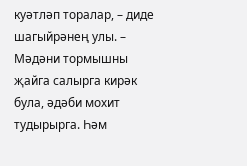куәтләп торалар, – диде шагыйрәнең улы. – Мәдәни тормышны җайга салырга кирәк була, әдәби мохит тудырырга. Һәм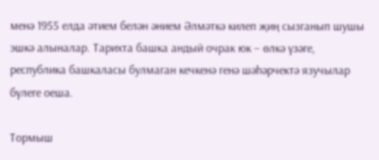менә 1955 елда әтием белән әнием Әлмәткә килеп җиң сызганып шушы эшкә алыналар. Тарихта башка андый очрак юк – өлкә үзәге, республика башкаласы булмаган кечкенә генә шәһәрчектә язучылар бүлеге оеша.

Тормыш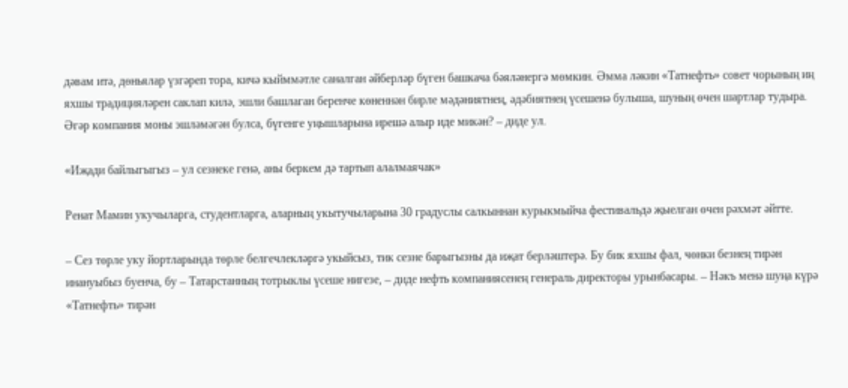дәвам итә, дөньялар үзгәреп тора, кичә кыйммәтле саналган әйберләр бүген башкача бәяләнергә мөмкин. Әмма ләкин «Татнефть» совет чорының иң яхшы традицияләрен саклап килә, эшли башлаган беренче көненнән бирле мәдәниятнең, әдәбиятнең үсешенә булыша, шуның өчен шартлар тудыра. Әгәр компания моны эшләмәгән булса, бүгенге уңышларына ирешә алыр иде микән? – диде ул.

«Иҗади байлыгыгыз – ул сезнеке генә, аны беркем дә тартып алалмаячак»

Ренат Мамин укучыларга, студентларга, аларның укытучыларына 30 градуслы салкыннан курыкмыйча фестивальдә җыелган өчен рәхмәт әйтте.

– Сез төрле уку йортларында төрле белгечлекләргә укыйсыз, тик сезне барыгызны да иҗат берләштерә. Бу бик яхшы фал, чөнки безнең тирән инануыбыз буенча, бу – Татарстанның тотрыклы үсеше нигезе, – диде нефть компаниясенең генераль директоры урынбасары. – Нәкъ менә шуңа күрә «Татнефть» тирән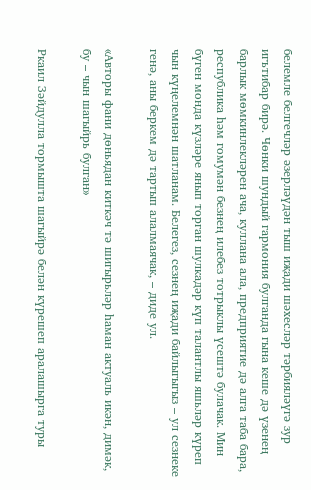белемле белгечләр әзерләүдән тыш иҗади шәхесләр тәрбияләүгә зур игътибар бирә. Чөнки шундый гармония булганда гына кеше дә үзенең барлык мөмкинлекләрен ача, куллана ала, предприятие дә алга таба бара, республика һәм гомумән безнең илебез тотрыклы үсештә булачак. Мин бүген монда күзләре янып торган шулкадәр күп талантлы яшьләр күреп чын күңелемнән шатланам. Белегез, сезнең иҗади байлыгыгыз – ул сезнеке генә, аны беркем дә тартып алалмаячак, – диде ул.

«Авторы фани дөньядан киткәч тә шигырьләр һаман актуаль икән, димәк, бу – чын шагыйрь булган»

Ркаил Зәйдулла тормышта шагыйрә белән күрешеп аралашырга туры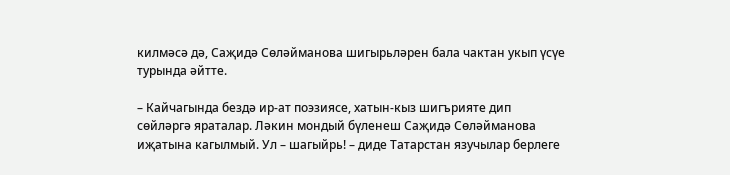килмәсә дә, Саҗидә Сөләйманова шигырьләрен бала чактан укып үсүе турында әйтте.

– Кайчагында бездә ир-ат поэзиясе, хатын-кыз шигърияте дип сөйләргә яраталар. Ләкин мондый бүленеш Саҗидә Сөләйманова иҗатына кагылмый. Ул – шагыйрь! – диде Татарстан язучылар берлеге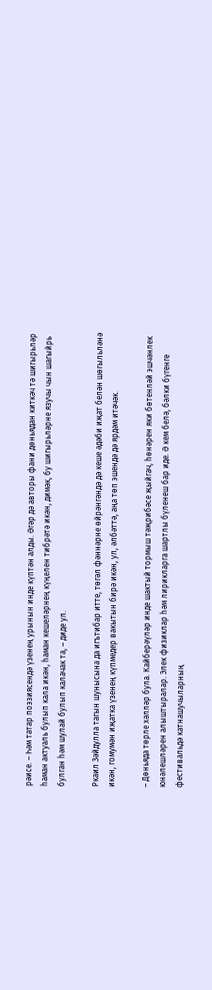рәисе. – Һәм татар поэзиясендә үзенең урынын инде күптән алды. Әгәр дә авторы фани дөньядан киткәч тә шигырьләр һаман актуаль булып кала икән, һаман кешеләрнең күңелен тибрәтә икән, димәк, бу шигырьләрне язучы чын шагыйрь булган һәм шулай булып калачак та, – диде ул.

Ркаил Зәйдулла тагын шунысына да игътибар итте, төгәл фәннәрне өйрәнгәндә дә кеше әдәби иҗат белән шөгыльләнә икән, гомумән иҗатка үзенең күпмедер вакытын бирә икән, ул, әлбәттә, аңа төп эшендә дә ярдәм итәчәк.

– Дөньяда төрле хәлләр була. Кайберәүләр инде шактый тормыш тәҗрибәсе җыйгач, һөнәрен яки бөтенләй эшчәнлек юнәлешләрен алыштыралар. Элек физиклар һәм лирикларга шартлы бүленеш бар иде. Ә кем белә, бәлки бүгенге фестивальдә катнашучыларның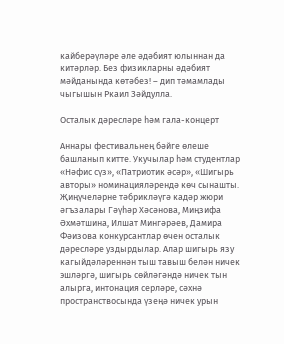кайберәүләре әле әдәбият юлыннан да китәрләр. Без физикларны әдәбият мәйданында көтәбез! – дип тәмамлады чыгышын Ркаил Зәйдулла.

Осталык дәресләре һәм гала-концерт

Аннары фестивальнең бәйге өлеше башланып китте. Укучылар һәм студентлар «Нәфис сүз», «Патриотик әсәр», «Шигырь авторы» номинацияләрендә көч сынашты. Җиңүчеләрне тәбрикләүгә кадәр жюри әгъзалары Гәүһәр Хәсәнова, Миңзифа Әхмәтшина, Илшат Мингәрәев, Дамира Фәизова конкурсантлар өчен осталык дәресләре уздырдылар. Алар шигырь язу кагыйдәләреннән тыш тавыш белән ничек эшләргә, шигырь сөйләгәндә ничек тын алырга, интонация серләре, сәхнә пространствосында үзеңә ничек урын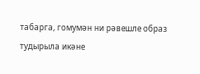табарга, гомумән ни рәвешле образ тудырыла икәне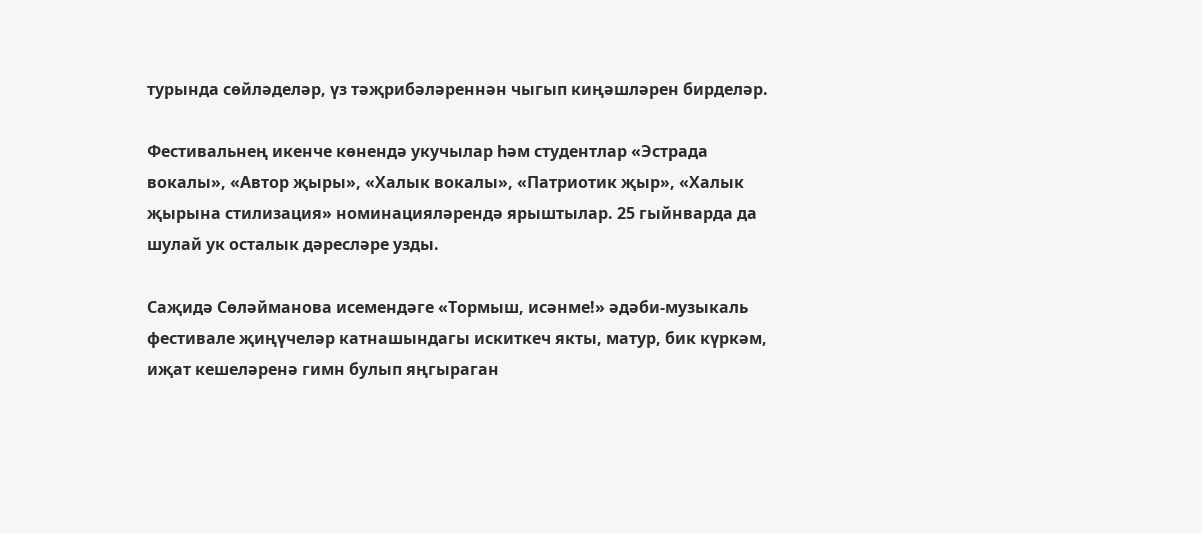турында сөйләделәр, үз тәҗрибәләреннән чыгып киңәшләрен бирделәр.

Фестивальнең икенче көнендә укучылар һәм студентлар «Эстрада вокалы», «Автор җыры», «Халык вокалы», «Патриотик җыр», «Халык җырына стилизация» номинацияләрендә ярыштылар. 25 гыйнварда да шулай ук осталык дәресләре узды.

Саҗидә Сөләйманова исемендәге «Тормыш, исәнме!» әдәби-музыкаль фестивале җиңүчеләр катнашындагы искиткеч якты, матур, бик күркәм, иҗат кешеләренә гимн булып яңгыраган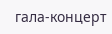гала-концерт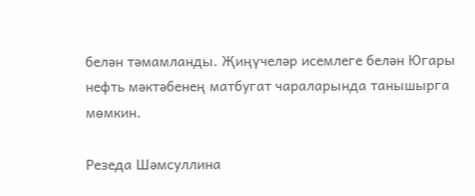белән тәмамланды. Җиңүчеләр исемлеге белән Югары нефть мәктәбенең матбугат чараларында танышырга мөмкин.

Резеда Шәмсуллина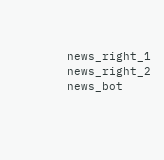news_right_1
news_right_2
news_bot